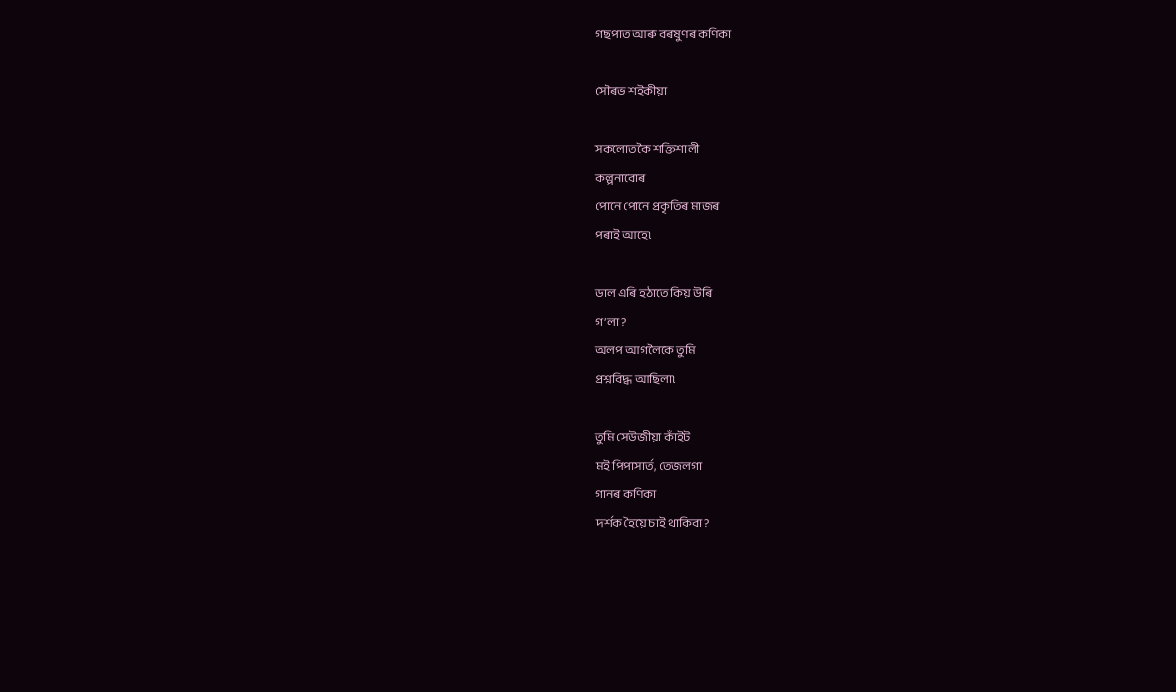গছপাত আৰু বৰষুণৰ কণিকা

সৌৰভ শইকীয়া

সকলোতকৈ শক্তিশালী
কল্পনাবোৰ
পোনে পোনে প্ৰকৃতিৰ মাজৰ
পৰাই আহে৷

ডাল এৰি হঠাতে কিয় উৰি
গ’লা?
অলপ আগলৈকে তুমি
প্ৰশ্নবিদ্ধ আছিলা৷

তুমি সেউজীয়া কাঁইট
মই পিপাসাৰ্ত, তেজলগা
গানৰ কণিকা
দৰ্শক হৈয়ে চাই থাকিবা?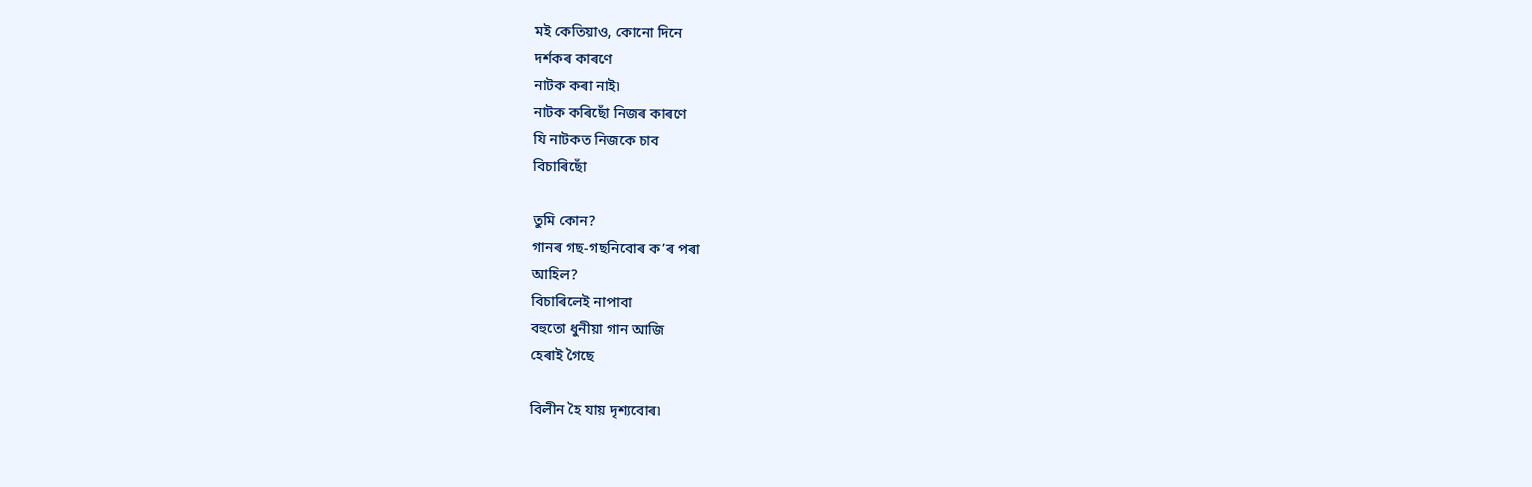মই কেতিয়াও, কোনো দিনে
দৰ্শকৰ কাৰণে
নাটক কৰা নাই৷
নাটক কৰিছোঁ নিজৰ কাৰণে
যি নাটকত নিজকে চাব
বিচাৰিছোঁ

তুমি কোন?
গানৰ গছ-গছনিবোৰ ক’ৰ পৰা
আহিল?
বিচাৰিলেই নাপাবা
বহুতো ধুনীয়া গান আজি
হেৰাই গৈছে

বিলীন হৈ যায় দৃশ্যবোৰ৷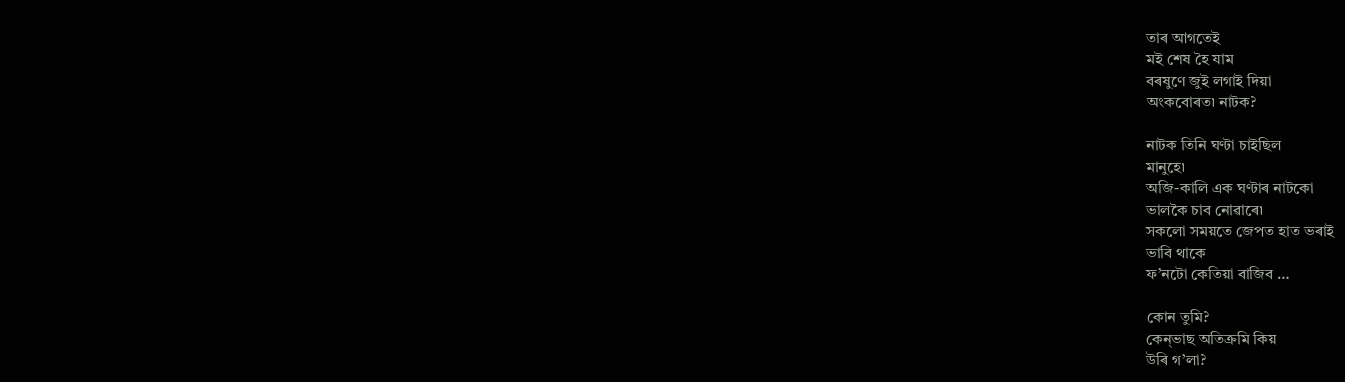তাৰ আগতেই
মই শেষ হৈ যাম
বৰষুণে জুই লগাই দিয়া
অংকবোৰত৷ নাটক?

নাটক তিনি ঘণ্টা চাইছিল
মানুহে৷
অজি-কালি এক ঘণ্টাৰ নাটকো
ভালকৈ চাব নোৱাৰে৷
সকলো সময়তে জেপত হাত ভৰাই
ভাবি থাকে
ফ’নটো কেতিয়া বাজিব …

কোন তুমি?
কেন্‌ভাছ অতিক্ৰমি কিয়
উৰি গ’লা?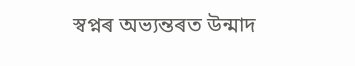স্বপ্নৰ অভ্যন্তৰত উন্মাদ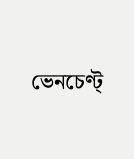ভেনচেণ্ট্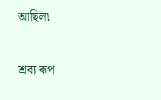আছিল৷

শ্ৰব্য ৰূপ